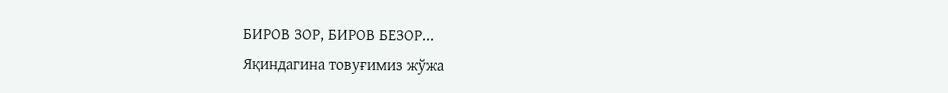БИРОВ ЗОР, БИРОВ БЕЗОР...
Яқиндагина товуғимиз жўжа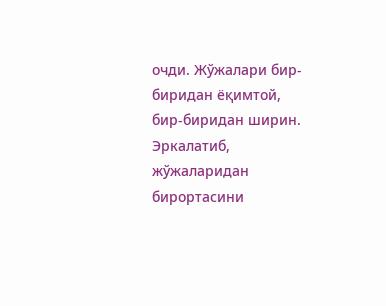очди. Жўжалари бир-биридан ёқимтой, бир-биридан ширин. Эркалатиб, жўжаларидан бирортасини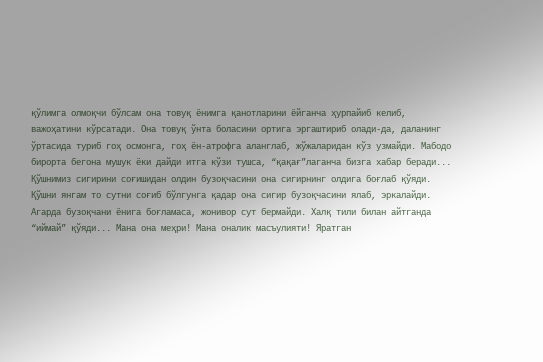қўлимга олмоқчи бўлсам она товуқ ёнимга қанотларини ёйганча ҳурпайиб келиб, важоҳатини кўрсатади. Она товуқ ўнта боласини ортига эргаштириб олади-да, даланинг ўртасида туриб гоҳ осмонга, гоҳ ён-атрофга аланглаб, жўжаларидан кўз узмайди. Мабодо бирорта бегона мушук ёки дайди итга кўзи тушса, “қақағ”лаганча бизга хабар беради...
Қўшнимиз сигирини соғишидан олдин бузоқчасини она сигирнинг олдига боғлаб қўяди. Қўшни янгам то сутни соғиб бўлгунга қадар она сигир бузоқчасини ялаб, эркалайди. Агарда бузоқчани ёнига боғламаса, жонивор сут бермайди. Халқ тили билан айтганда “иймай” қўяди... Мана она меҳри! Мана оналик масъулияти! Яратган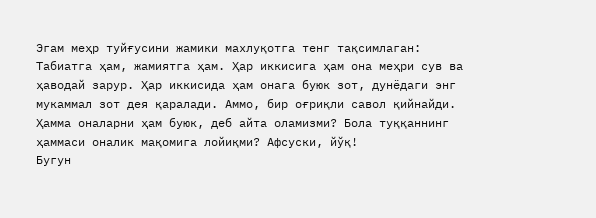Эгам меҳр туйғусини жамики махлуқотга тенг тақсимлаган: Табиатга ҳам, жамиятга ҳам. Ҳар иккисига ҳам она меҳри сув ва ҳаводай зарур. Ҳар иккисида ҳам онага буюк зот, дунёдаги энг мукаммал зот дея қаралади. Аммо, бир оғриқли савол қийнайди. Ҳамма оналарни ҳам буюк, деб айта оламизми? Бола туққаннинг ҳаммаси оналик мақомига лойиқми? Афсуски, йўқ!
Бугун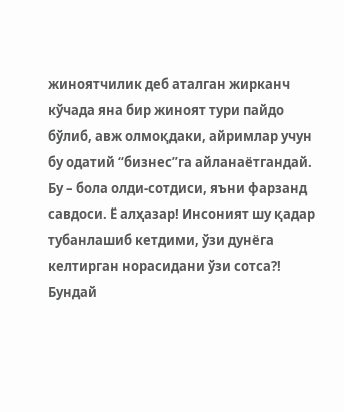жиноятчилик деб аталган жирканч кўчада яна бир жиноят тури пайдо бўлиб, авж олмоқдаки, айримлар учун бу одатий “бизнес”га айланаётгандай. Бу – бола олди-сотдиси, яъни фарзанд савдоси. Ё алҳазар! Инсоният шу қадар тубанлашиб кетдими, ўзи дунёга келтирган норасидани ўзи сотса?! Бундай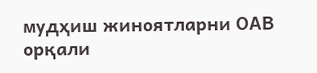мудҳиш жиноятларни ОАВ орқали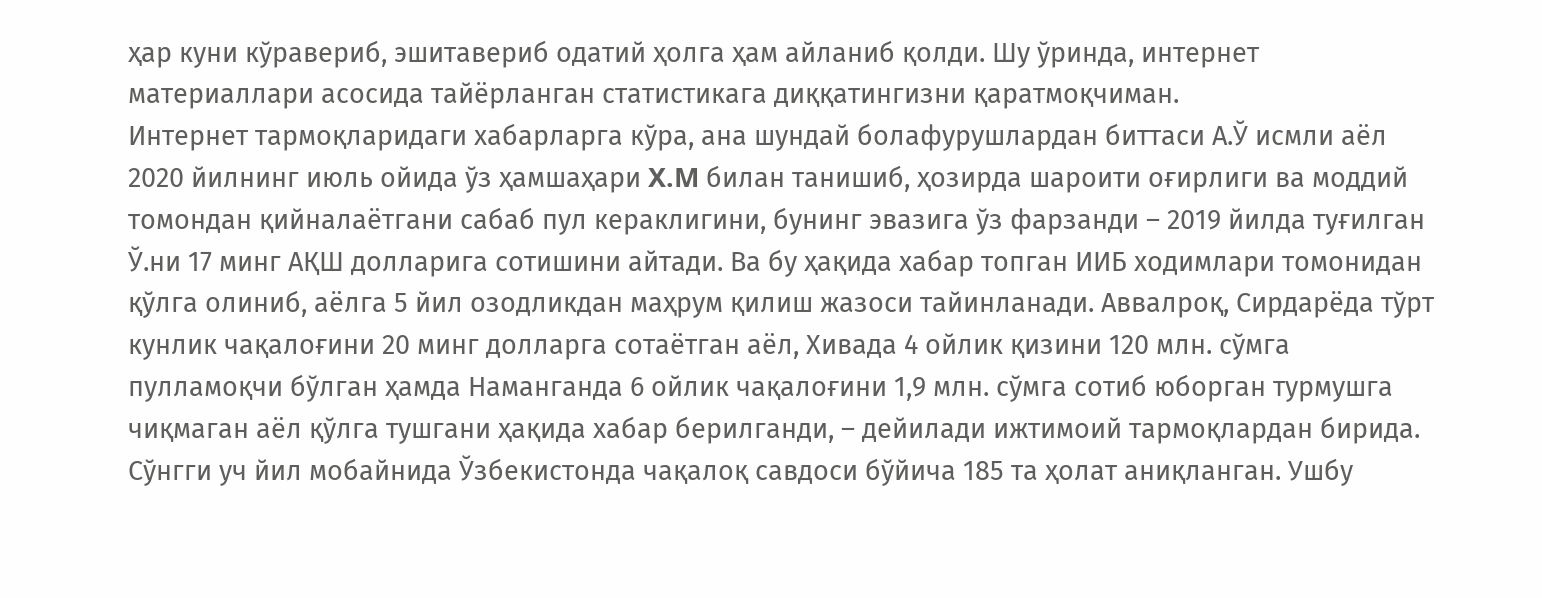ҳар куни кўравериб, эшитавериб одатий ҳолга ҳам айланиб қолди. Шу ўринда, интернет материаллари асосида тайёрланган статистикага диққатингизни қаратмоқчиман.
Интернет тармоқларидаги хабарларга кўра, ана шундай болафурушлардан биттаси А.Ў исмли аёл 2020 йилнинг июль ойида ўз ҳамшаҳари X.M билан танишиб, ҳозирда шароити оғирлиги ва моддий томондан қийналаётгани сабаб пул кераклигини, бунинг эвазига ўз фарзанди – 2019 йилда туғилган Ў.ни 17 минг АҚШ долларига сотишини айтади. Ва бу ҳақида хабар топган ИИБ ходимлари томонидан қўлга олиниб, аёлга 5 йил озодликдан маҳрум қилиш жазоси тайинланади. Аввалроқ, Сирдарёда тўрт кунлик чақалоғини 20 минг долларга сотаётган аёл, Хивада 4 ойлик қизини 120 млн. сўмга пулламоқчи бўлган ҳамда Наманганда 6 ойлик чақалоғини 1,9 млн. сўмга сотиб юборган турмушга чиқмаган аёл қўлга тушгани ҳақида хабар берилганди, – дейилади ижтимоий тармоқлардан бирида. Сўнгги уч йил мобайнида Ўзбекистонда чақалоқ савдоси бўйича 185 та ҳолат аниқланган. Ушбу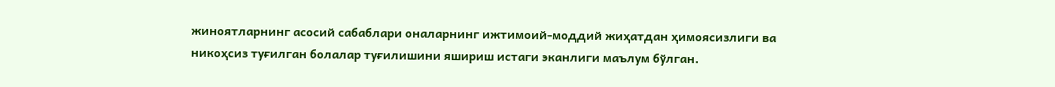жиноятларнинг асосий сабаблари оналарнинг ижтимоий-моддий жиҳатдан ҳимоясизлиги ва никоҳсиз туғилган болалар туғилишини яшириш истаги эканлиги маълум бўлган.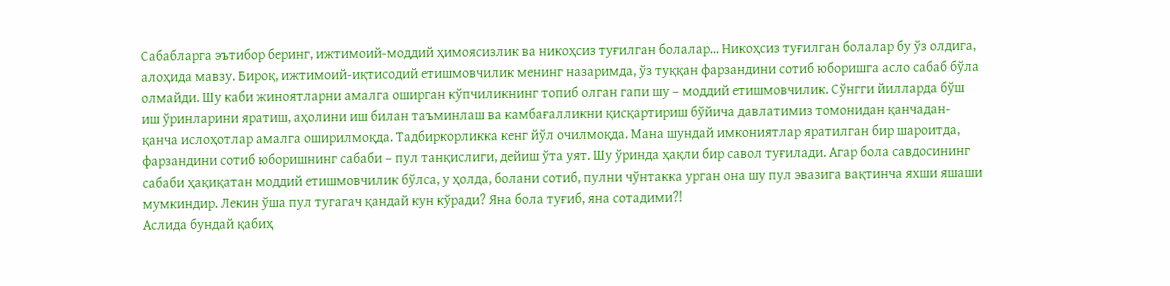Сабабларга эътибор беринг, ижтимоий-моддий ҳимоясизлик ва никоҳсиз туғилган болалар... Никоҳсиз туғилган болалар бу ўз олдига, алоҳида мавзу. Бироқ, ижтимоий-иқтисодий етишмовчилик менинг назаримда, ўз туққан фарзандини сотиб юборишга асло сабаб бўла олмайди. Шу каби жиноятларни амалга оширган кўпчиликнинг топиб олган гапи шу – моддий етишмовчилик. Сўнгги йилларда бўш иш ўринларини яратиш, аҳолини иш билан таъминлаш ва камбағалликни қисқартириш бўйича давлатимиз томонидан қанчадан-қанча ислоҳотлар амалга оширилмоқда. Тадбиркорликка кенг йўл очилмоқда. Мана шундай имкониятлар яратилган бир шароитда, фарзандини сотиб юборишнинг сабаби – пул танқислиги, дейиш ўта уят. Шу ўринда ҳақли бир савол туғилади. Агар бола савдосининг сабаби ҳақиқатан моддий етишмовчилик бўлса, у ҳолда, болани сотиб, пулни чўнтакка урган она шу пул эвазига вақтинча яхши яшаши мумкиндир. Лекин ўша пул тугагач қандай кун кўради? Яна бола туғиб, яна сотадими?!
Аслида бундай қабиҳ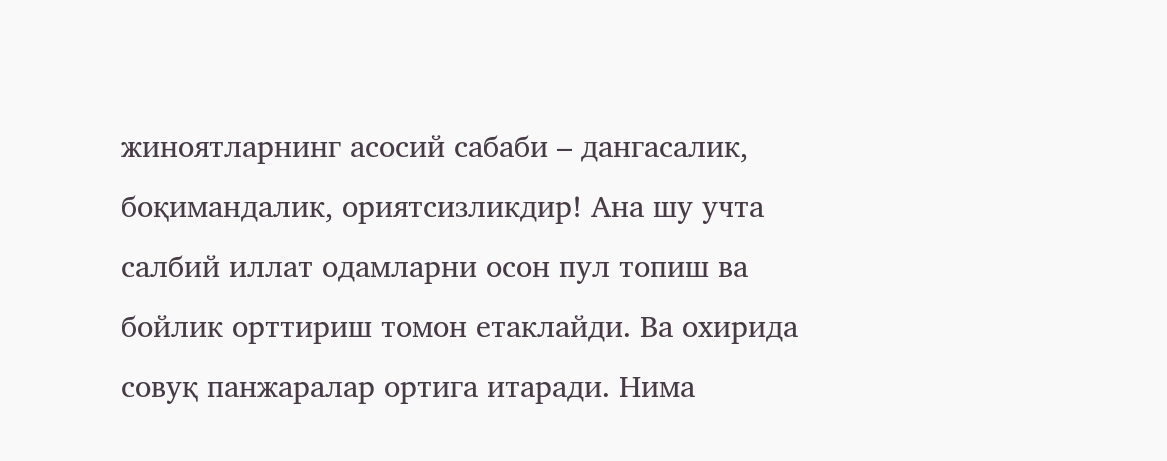жиноятларнинг асосий сабаби – дангасалик, боқимандалик, ориятсизликдир! Ана шу учта салбий иллат одамларни осон пул топиш ва бойлик орттириш томон етаклайди. Ва охирида совуқ панжаралар ортига итаради. Нима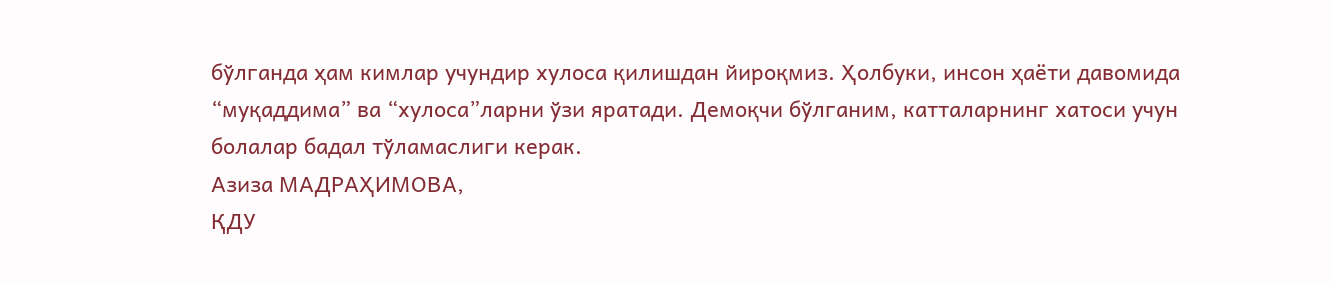бўлганда ҳам кимлар учундир хулоса қилишдан йироқмиз. Ҳолбуки, инсон ҳаёти давомида “муқаддима” ва “хулоса”ларни ўзи яратади. Демоқчи бўлганим, катталарнинг хатоси учун болалар бадал тўламаслиги керак.
Азиза МАДРАҲИМОВА,
ҚДУ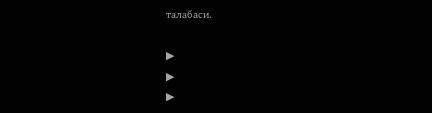талабаси.

▶
▶
▶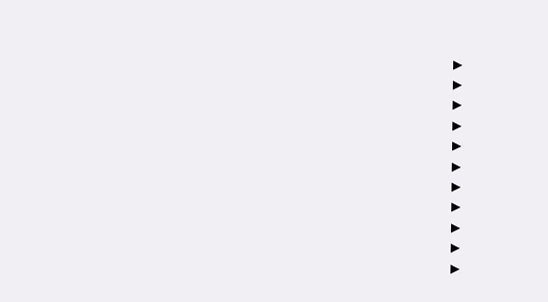▶
▶
▶
▶
▶
▶
▶
▶
▶
▶
▶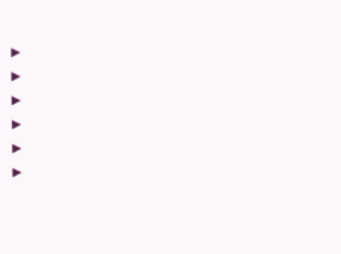▶
▶
▶
▶
▶
▶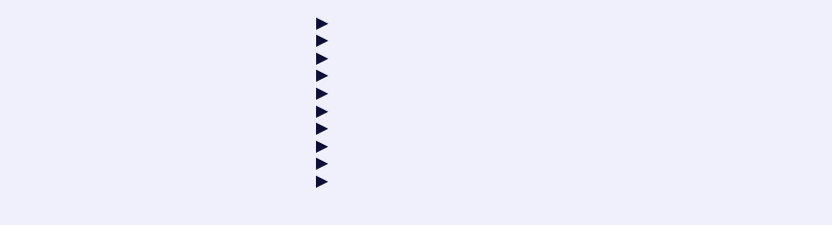▶
▶
▶
▶
▶
▶
▶
▶
▶
▶